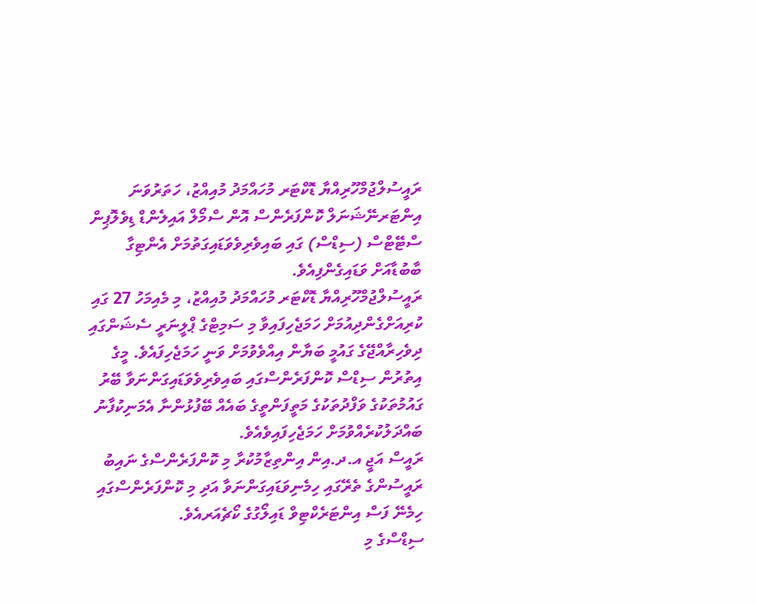ރައީސުލްޖުމްހޫރިއްޔާ ޑޮކްޓަރ މުހައްމަދު މުއިއްޒު، ހަތަރުވަނަ އިންޓަރނޭޝަނަލް ކޮންފަރެންސް އޮން ސްމޯލް އައިލެންޑް ޑިވެލޮޕިން ސްޓޭޓްސް (ސިޑްސް) ގައި ބައިވެރިވެވަޑައިގަތުމަށް އެންޓިގާ ބާބުޑާއަށް ވަޑައިގެންފިއެވެ.
ރައީސުލްޖުމްހޫރިއްޔާ ޑޮކްޓަރ މުހައްމަދު މުއިއްޒު، މި މެއިމަހު 27 ގައި ކުރިއަށްގެންދިއުމަށް ހަމަޖެހިފައިވާ މި ސަމިޓްގެ ޕްލީނަރީ ސެޝަންގައި ދިވެހިރާއްޖޭގެ ގައުމީ ބަޔާން އިއްވެވުމަށް ވަނީ ހަމަޖެހިފައެވެ. މީގެ އިތުރުން ސިޑްސް ކޮންފަރެންސްގައި ބައިވެރިވެވަޑައިގަންނަވާ ބޭރު ގައުމުތަކުގެ ވަފްދުތަކުގެ މަތީފަންތީގެ ބައެއް ބޭފުޅުންނާ އެމަނިކުފާނު ބައްދަލުކުރެއްވުމަށް ހަމަޖެހިފައިވެއެވެ.
ރައީސް އަޖީ އ.ދ.އިން އިންތިޒާމުކުރާ މި ކޮންފަރެންސްގެ ނައިބު ރައީސުންގެ ތެރޭގައި ހިމެނިވަޑައިގަންނަވާ އަދި މި ކޮންފަރެންސްގައި ހިމެނޭ ފަސް އިންޓަރެކްޓިވް ޑައިލޯގުގެ ކޯޗެއަރއެވެ.
ސިޑްސްގެ މި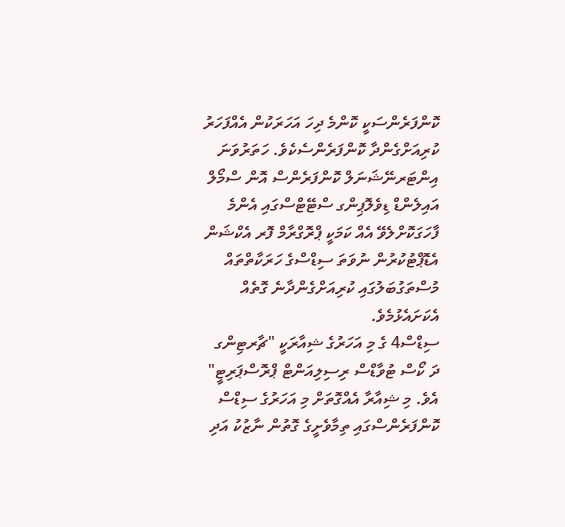ކޮންފަރެންސަކީ ކޮންމެ ދިހަ އަހަރަކުން އެއްފަހަރު ކުރިއަށްގެންދާ ކޮންފަރެންސެކެވެ. ހަތަރުވަނަ އިންޓަރނޭޝަނަލް ކޮންފަރެންސް އޮން ސްމޯލް އައިލެންޑް ޑިވެލޮޕިންގ ސްޓޭޓްސްގައި އެންމެ ފާހަގަކޮށްލެވޭ އެއް ކަމަކީ ޕްރޮގްރާމް ފޮރ އެކްޝަން އެޑޮޕްޓުކުރުން ނުވަތަ ސިޑްސްގެ ހަރަކާތްތައް މުސްތަގުބަލުގައި ކުރިއަށްގެންދާނެ ގޮތެއް އެކަށައެޅުމެވެ.
ސިޑްސް4 ގެ މި އަހަރުގެ ޝިއާރަކީ "ޗާރޓިންގ ދަ ކޯސް ޓުވާޑްސް ރިސިލިއަންޓް ޕްރޮސްޕަރިޓީ" އެވެ. މި ޝިއާރާ އެއްގޮތަށް މި އަހަރުގެ ސިޑްސް ކޮންފަރެންސްގައި ތިމާވެށީގެ ގޮތުން ނާޒުކު އަދި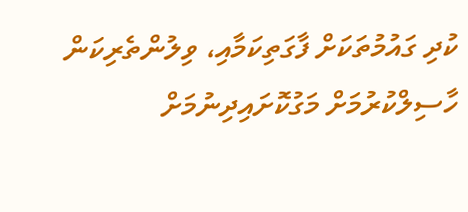ކުދި ގައުމުތަކަށް ފާގަތިކަމާއި، ވިލުންތެރިކަން ހާސިލްކުރުމަށް މަގުކޮށައިދިނުމަށް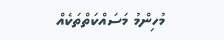މުހިންމު މަސައްކަތްތަކެއް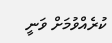ކުރެއްވުމަށް ވަނީ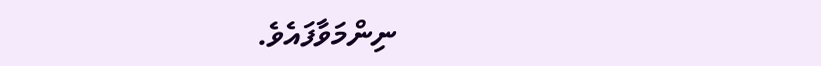ނިންމަވާފައެވެ.